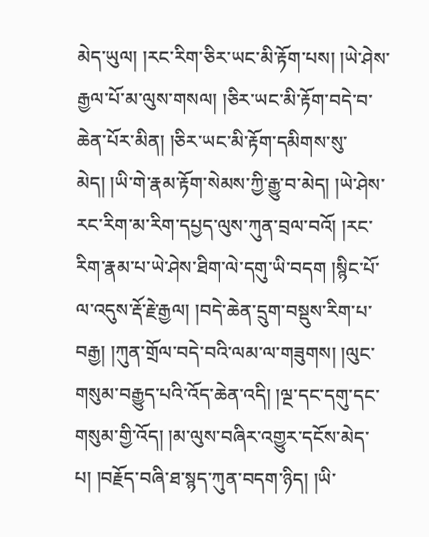མེད་ཡུལ། །རང་རིག་ཅིར་ཡང་མི་རྟོག་པས། །ཡེ་ཤེས་རྒྱལ་པོ་མ་ལུས་གསལ། །ཅིར་ཡང་མི་རྟོག་བདེ་བ་ཆེན་པོར་མིན། །ཅིར་ཡང་མི་རྟོག་དམིགས་སུ་མེད། །ཡི་གེ་རྣམ་རྟོག་སེམས་ཀྱི་རྒྱུ་བ་མེད། །ཡེ་ཤེས་རང་རིག་མ་རིག་དཔྱད་ལུས་ཀུན་བྲལ་བའོ། །རང་རིག་རྣམ་པ་ཡེ་ཤེས་ཐིག་ལེ་དགུ་ཡི་བདག །སྙིང་པོ་ལ་འདུས་རྡོ་རྗེ་རྒྱལ། །བདེ་ཆེན་དྲུག་བསྡུས་རིག་པ་བརྒྱ། །ཀུན་གྲོལ་བདེ་བའི་ལམ་ལ་གཟུགས། །ལུང་གསུམ་བརྒྱུད་པའི་འོད་ཆེན་འདི། །ལྔ་དང་དགུ་དང་གསུམ་གྱི་འོད། །མ་ལུས་བཞིར་འགྱུར་དངོས་མེད་པ། །བརྗོད་བཞི་ཐ་སྙད་ཀུན་བདག་ཉིད། །ཡི་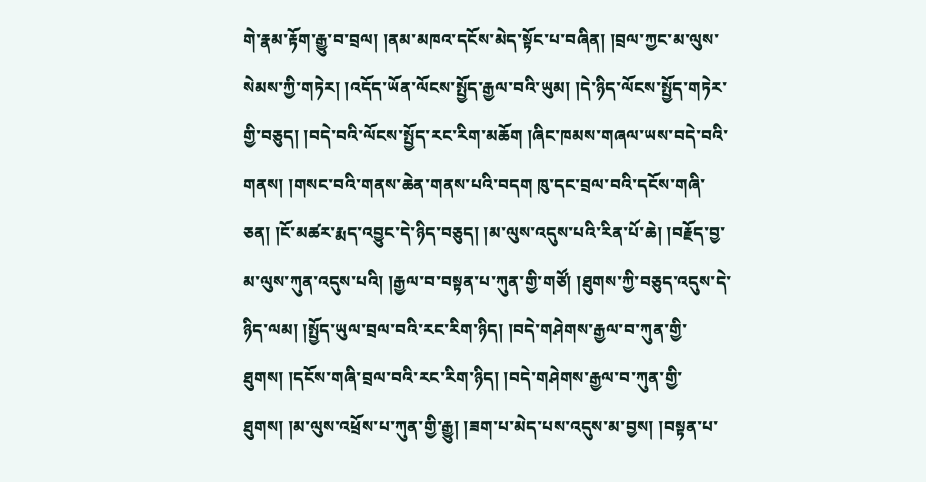གེ་རྣམ་རྟོག་རྒྱུ་བ་བྲལ། །ནམ་མཁའ་དངོས་མེད་སྟོང་པ་བཞིན། །བྲལ་ཀྱང་མ་ལུས་སེམས་ཀྱི་གཏེར། །འདོད་ཡོན་ལོངས་སྤྱོད་རྒྱལ་བའི་ཡུམ། །དེ་ཉིད་ལོངས་སྤྱོད་གཏེར་གྱི་བཅུད། །བདེ་བའི་ལོངས་སྤྱོད་རང་རིག་མཆོག །ཞིང་ཁམས་གཞལ་ཡས་བདེ་བའི་གནས། །གསང་བའི་གནས་ཆེན་གནས་པའི་བདག ཁུ་དང་བྲལ་བའི་དངོས་གཞི་ཅན། །ངོ་མཚར་རྨད་འབྱུང་དེ་ཉིད་བཅུད། །མ་ལུས་འདུས་པའི་རིན་པོ་ཆེ། །བརྗོད་བྱ་མ་ལུས་ཀུན་འདུས་པའི། །རྒྱལ་བ་བསྟན་པ་ཀུན་གྱི་གཙོ། །ཐུགས་ཀྱི་བཅུད་འདུས་དེ་ཉིད་ལམ། །སྤྱོད་ཡུལ་བྲལ་བའི་རང་རིག་ཉིད། །བདེ་གཤེགས་རྒྱལ་བ་ཀུན་གྱི་ཐུགས། །དངོས་གཞི་བྲལ་བའི་རང་རིག་ཉིད། །བདེ་གཤེགས་རྒྱལ་བ་ཀུན་གྱི་ཐུགས། །མ་ལུས་འཕྲོས་པ་ཀུན་གྱི་རྒྱུ། །ཟག་པ་མེད་པས་འདུས་མ་བྱས། །བསྟན་པ་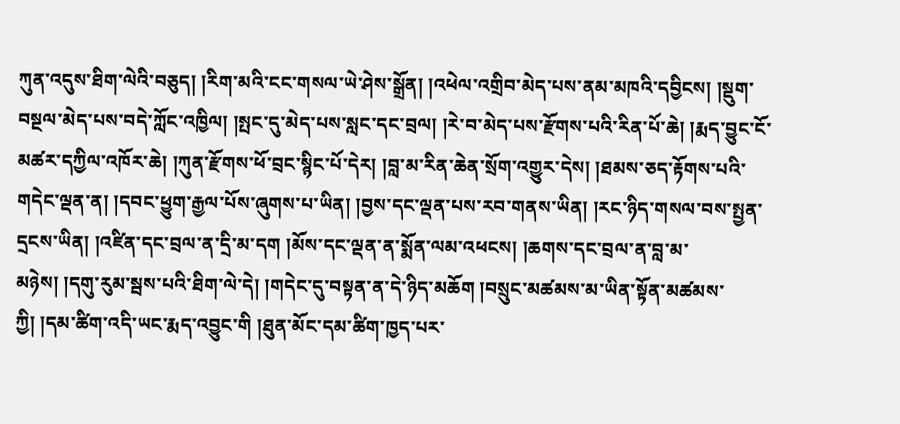ཀུན་འདུས་ཐིག་ལེའི་བཅུད། །རིག་མའི་ངང་གསལ་ཡེ་ཤེས་སྒྲོན། །འཕེལ་འགྲིབ་མེད་པས་ནམ་མཁའི་དབྱིངས། །སྡུག་བསྔལ་མེད་པས་བདེ་ཀློང་འཁྱིལ། །སྤང་དུ་མེད་པས་སླང་དང་བྲལ། །རེ་བ་མེད་པས་རྫོགས་པའི་རིན་པོ་ཆེ། །རྨད་བྱུང་ངོ་མཚར་དཀྱིལ་འཁོར་ཆེ། །ཀུན་རྫོགས་ཕོ་བྲང་སྙིང་པོ་དེར། །བླ་མ་རིན་ཆེན་སྲོག་འགྱུར་དེས། །ཐམས་ཅད་རྟོགས་པའི་གདེང་ལྡན་ན། །དབང་ཕྱུག་རྒྱལ་པོས་ཞུགས་པ་ཡིན། །བྱས་དང་ལྡན་པས་རབ་གནས་ཡིན། །རང་ཉིད་གསལ་བས་སྤྱན་དྲངས་ཡིན། །འཛིན་དང་བྲལ་ན་དྲི་མ་དག །མོས་དང་ལྡན་ན་སྨོན་ལམ་འཕངས། །ཆགས་དང་བྲལ་ན་བླ་མ་མཉེས། །དགུ་རུམ་སྦས་པའི་ཐིག་ལེ་དེ། །གདེང་དུ་བསྟན་ན་དེ་ཉིད་མཆོག །བསྲུང་མཚམས་མ་ཡིན་སྟོན་མཚམས་ཀྱི། །དམ་ཚིག་འདི་ཡང་རྨད་འབྱུང་གི །ཐུན་མོང་དམ་ཚིག་ཁྱད་པར་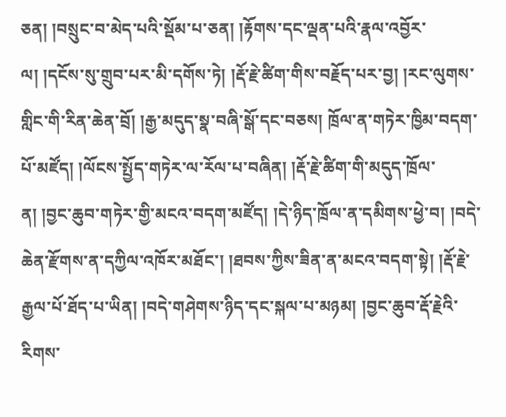ཅན། །བསྲུང་བ་མེད་པའི་སྡོམ་པ་ཅན། །རྟོགས་དང་ལྡན་པའི་རྣལ་འབྱོར་ལ། །དངོས་སུ་གྲུབ་པར་མི་དགོས་ཏེ། །རྡོ་རྗེ་ཚིག་གིས་བརྗོད་པར་བྱ། །རང་ལུགས་གླིང་གི་རིན་ཆེན་བྲོ། །རྒྱ་མདུད་སྣ་བཞི་སྒོ་དང་བཅས། ཁྲོལ་ན་གཏེར་ཁྱིམ་བདག་པོ་མཛོད། །ལོངས་སྤྱོད་གཏེར་ལ་རོལ་པ་བཞིན། །རྡོ་རྗེ་ཚིག་གི་མདུད་ཁྲོལ་ན། །བྱང་ཆུབ་གཏེར་གྱི་མངའ་བདག་མཛོད། །དེ་ཉིད་ཁྲོལ་ན་དམིགས་ཕྱེ་བ། །བདེ་ཆེན་རྫོགས་ན་དཀྱིལ་འཁོར་མཐོང་། །ཐབས་ཀྱིས་ཟིན་ན་མངའ་བདག་སྟེ། །རྡོ་རྗེ་རྒྱལ་པོ་ཐོད་པ་ཡིན། །བདེ་གཤེགས་ཉིད་དང་སྐལ་པ་མཉམ། །བྱང་ཆུབ་རྡོ་རྗེའི་རིགས་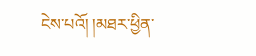ངེས་པའོ། །མཐར་ཕྱིན་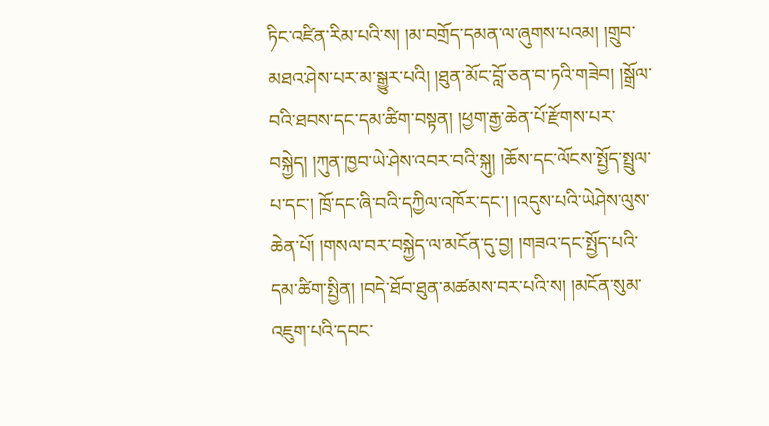ཏིང་འཛིན་རིམ་པའི་ས། །མ་བགྲོད་དམན་ལ་ཞུགས་པའམ། །གྲུབ་མཐའ་ཤེས་པར་མ་སྒྱུར་པའི། །ཐུན་མོང་བློ་ཅན་བ་ཏའི་གཟེབ། །སྒྲོལ་བའི་ཐབས་དང་དམ་ཚིག་བསྟན། །ཕྱག་རྒྱ་ཆེན་པོ་རྫོགས་པར་བསྐྱེད། །ཀུན་ཁྱབ་ཡེ་ཤེས་འབར་བའི་སྐུ། །ཆོས་དང་ལོངས་སྤྱོད་སྤྲུལ་པ་དང་། ཁྲོ་དང་ཞི་བའི་དཀྱིལ་འཁོར་དང་། །འདུས་པའི་ཡེཤེས་ལུས་ཆེན་པོ། །གསལ་བར་བསྐྱེད་ལ་མངོན་དུ་བྱ། །གཟའ་དང་སྤྱོད་པའི་དམ་ཚིག་སྤྱིན། །བདེ་ཐོབ་ཐུན་མཚམས་བར་པའི་ས། །མངོན་སུམ་འཇུག་པའི་དབང་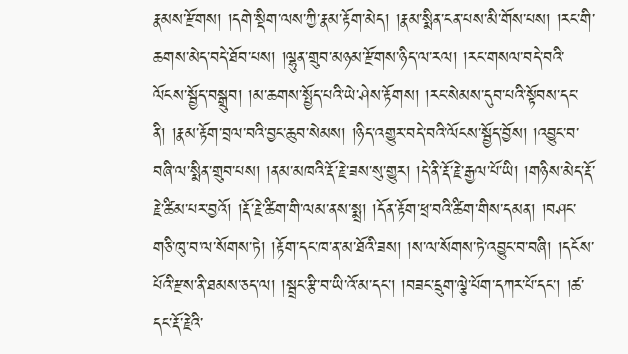རྣམས་རྫོགས། །དགེ་སྡིག་ལས་ཀྱི་རྣམ་རྟོག་མེད། །རྣམ་སྨིན་ངན་པས་མི་གོས་པས། །རང་གི་ཆགས་མེད་བདེ་ཐོབ་པས། །ལྷུན་གྲུབ་མཉམ་རྫོགས་ཉིད་ལ་རལ། །རང་གསལ་བདེ་བའི་ལོངས་སྦྱོད་བསྒྲུབ། །མ་ཆགས་སྤྱོད་པའི་ཡེ་ཤེས་རྟོགས། །རང་སེམས་དུབ་པའི་སྟོབས་དང་ནི། །རྣམ་རྟོག་བྲལ་བའི་བྱང་ཆུབ་སེམས། །ཉིད་འགྱུར་བདེ་བའི་ལོངས་སྦྱོད་བྱོས། །འབྱུང་བ་བཞི་ལ་སྨིན་གྲུབ་པས། །ནམ་མཁའི་རྡོ་རྗེ་ཟས་སུ་གྱུར། །དེ་ནི་རྡོ་རྗེ་རྒྱལ་པོ་ཡི། །གཉིས་མེད་རྡོ་རྗེ་ཚིམ་པར་བྱའོ། །རྡོ་རྗེ་ཚིག་གི་ལམ་ནས་སྨྲ། །དོན་རྟོག་ཕྲ་བའི་ཚིག་གིས་དམན། །བཤང་གཅི་ཁུ་བ་ལ་སོགས་ཏེ། །རྟོག་དང་ཁ་ན་མ་ཐོའི་ཟས། །ས་ལ་སོགས་ཏེ་འབྱུང་བ་བཞི། །དངོས་པོའི་རྫས་ནི་ཐམས་ཅད་ལ། །སྦྲང་རྩི་བ་ཡི་འོ་མ་དང་། །བཟང་དྲུག་ལྕེ་པོག་དཀར་པོ་དང་། །ཚ་དང་རྡོ་རྗེའི་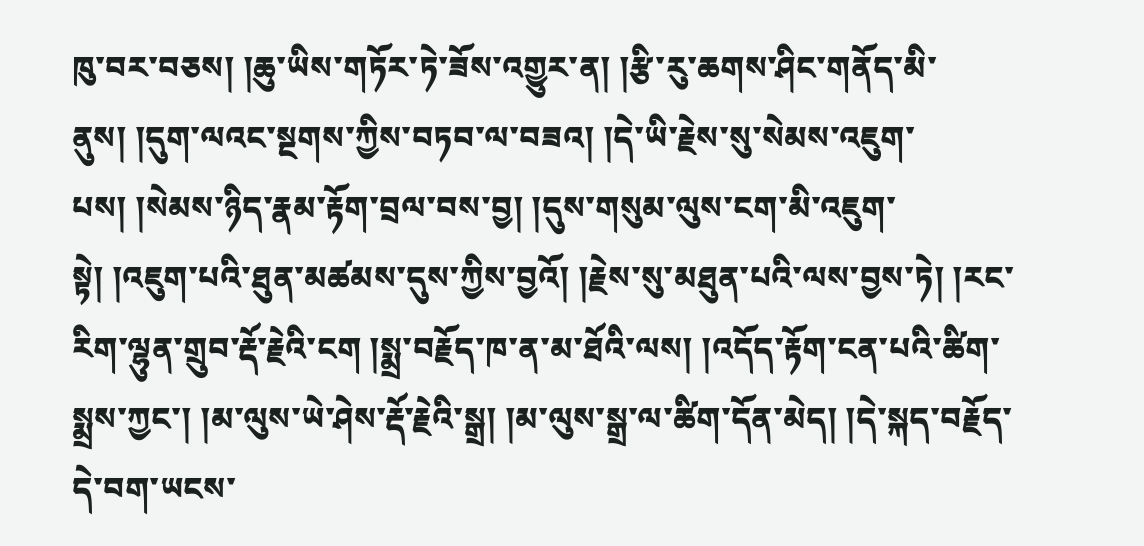ཁུ་བར་བཅས། །ཆུ་ཡིས་གཏོར་ཏེ་ཟོས་འགྱུར་ན། །རྩི་རུ་ཆགས་ཤིང་གནོད་མི་ནུས། །དུག་ལའང་སྔགས་ཀྱིས་བཏབ་ལ་བཟའ། །དེ་ཡི་རྗེས་སུ་སེམས་འཇུག་པས། །སེམས་ཉིད་རྣམ་རྟོག་བྲལ་བས་བྱ། །དུས་གསུམ་ལུས་ངག་མི་འཇུག་སྟེ། །འཇུག་པའི་ཐུན་མཚམས་དུས་ཀྱིས་བྱའོ། །རྗེས་སུ་མཐུན་པའི་ལས་བྱས་ཏེ། །རང་རིག་ལྷུན་གྲུབ་རྡོ་རྗེའི་ངག །སྨྲ་བརྗོད་ཁ་ན་མ་ཐོའི་ལས། །འདོད་རྟོག་ངན་པའི་ཚིག་སྨྲས་ཀྱང་། །མ་ལུས་ཡེ་ཤེས་རྡོ་རྗེའི་སྒྲ། །མ་ལུས་སྒྲ་ལ་ཚིག་དོན་མེད། །དེ་སྐད་བརྗོད་དེ་བག་ཡངས་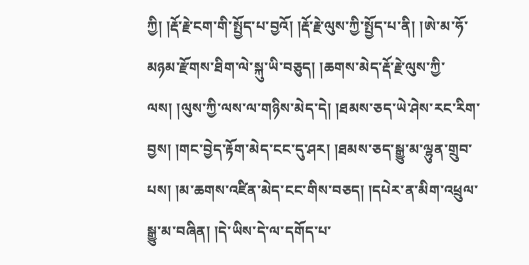ཀྱི། །རྡོ་རྗེ་ངག་གི་སྤྱོད་པ་བྱའོ། །རྡོ་རྗེ་ལུས་ཀྱི་སྤྱོད་པ་ནི། །ཨེ་མ་ཧོ་མཉམ་རྫོགས་ཐིག་ལེ་སྐུ་ཡི་བཅུད། །ཆགས་མེད་རྡོ་རྗེ་ལུས་ཀྱི་ལས། །ལུས་ཀྱི་ལས་ལ་གཉིས་མེད་དེ། །ཐམས་ཅད་ཡེ་ཤེས་རང་རིག་བྱས། །གང་བྱེད་རྟོག་མེད་ངང་དུ་ཤར། །ཐམས་ཅད་སྒྱུ་མ་ལྷུན་གྲུབ་པས། །མ་ཆགས་འཛིན་མེད་ངང་གིས་བཅད། །དཔེར་ན་མིག་འཕྲུལ་སྒྱུ་མ་བཞིན། །དེ་ཡིས་དེ་ལ་དགོད་པ་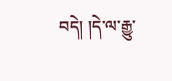བདེ། །དེ་ལ་རྒྱུ་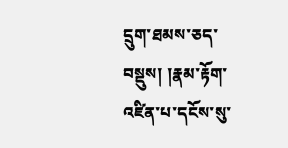དྲུག་ཐམས་ཅད་བསྡུས། །རྣམ་རྟོག་འཛིན་པ་དངོས་སུ་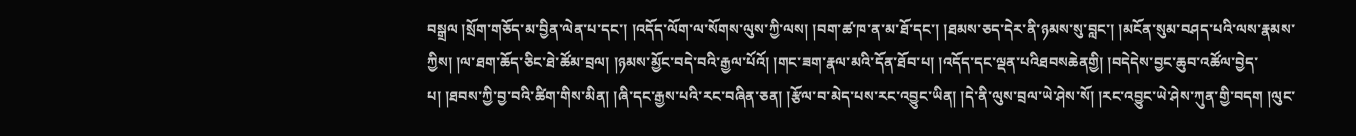བསྒྲལ །སྲོག་གཅོད་མ་བྱིན་ལེན་པ་དང་། །འདོད་ལོག་ལ་སོགས་ལུས་ཀྱི་ལས། །བག་ཚ་ཁ་ན་མ་ཐོ་དང་། །ཐམས་ཅད་དེར་ནི་ཉམས་སུ་བླང་། །མངོན་སུམ་བཤད་པའི་ལས་རྣམས་ཀྱིས། །ལ་ཐག་ཆོད་ཅིང་ཐེ་ཚོམ་བྲལ། །ཉམས་མྱོང་བདེ་བའི་རྒྱལ་པོའོ། །གང་ཟག་རྣལ་མའི་དོན་ཐོབ་པ། །འདོད་དང་ལྡན་པའིཐབསཆེནགྱི། །བདེདེས་བྱང་ཆུབ་འཚོལ་བྱེད་པ། །ཐབས་ཀྱི་བྱ་བའི་ཚིག་གིས་མིན། །ཞི་དང་རྒྱས་པའི་རང་བཞིན་ཅན། །རྩོལ་བ་མེད་པས་རང་འབྱུང་ཡིན། །དེ་ནི་ལུས་བྲལ་ཡེ་ཤེས་སོ། །རང་འབྱུང་ཡེ་ཤེས་ཀུན་གྱི་བདག །ལུང་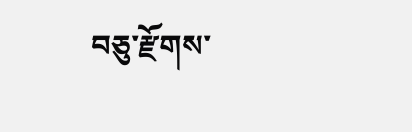བཅུ་རྫོགས་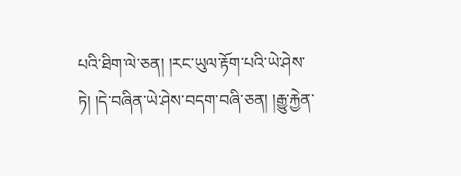པའི་ཐིག་ལེ་ཅན། །རང་ཡུལ་རྟོག་པའི་ཡེ་ཤེས་ཏེ། །དེ་བཞིན་ཡེ་ཤེས་བདག་བཞི་ཅན། །རྒྱུ་རྐྱེན་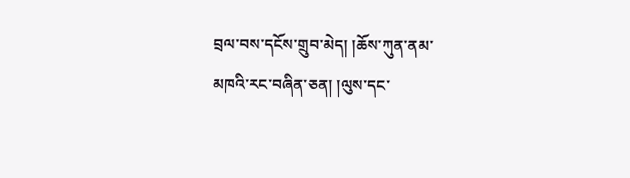བྲལ་བས་དངོས་གྲུབ་མེད། །ཆོས་ཀུན་ནམ་མཁའི་རང་བཞིན་ཅན། །ལུས་དང་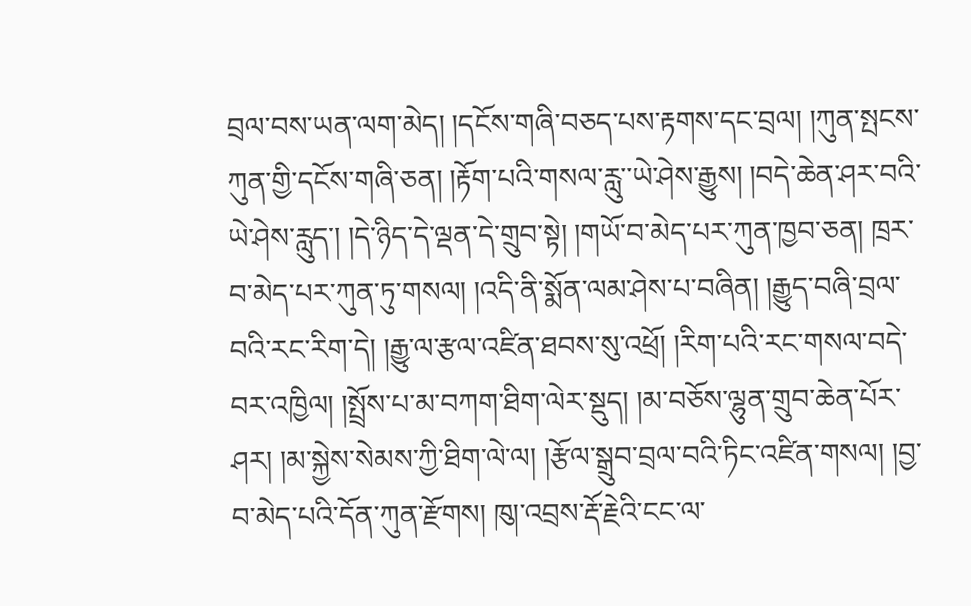བྲལ་བས་ཡན་ལག་མེད། །དངོས་གཞི་བཅད་པས་རྟགས་དང་བྲལ། །ཀུན་སྤངས་ཀུན་གྱི་དངོས་གཞི་ཅན། །རྟོག་པའི་གསལ་རླུ་་ཡེ་ཤེས་རྒྱུས། །བདེ་ཆེན་ཤར་བའི་ཡེ་ཤེས་རླུད་། །དེ་ཉིད་དེ་ལྡན་དེ་གྲུབ་སྟེ། །གཡོ་བ་མེད་པར་ཀུན་ཁྱབ་ཅན། ཁྲར་བ་མེད་པར་ཀུན་ཏུ་གསལ། །འདི་ནི་སྨོན་ལམ་ཤེས་པ་བཞིན། །རྒྱུད་བཞི་བྲལ་བའི་རང་རིག་དེ། །རྒྱུ་ལ་རྩལ་འཛིན་ཐབས་སུ་འཕྲོ། །རིག་པའི་རང་གསལ་བདེ་བར་འཁྱིལ། །སྤྲོས་པ་མ་བཀག་ཐིག་ལེར་སྡུད། །མ་བཅོས་ལྷུན་གྲུབ་ཆེན་པོར་ཤར། །མ་སྐྱེས་སེམས་ཀྱི་ཐིག་ལེ་ལ། །རྩོལ་སྒྲུབ་བྲལ་བའི་ཏིང་འཛིན་གསལ། །བྱ་བ་མེད་པའི་དོན་ཀུན་རྫོགས། ཁུ།་འབྲས་རྡོ་རྗེའི་ངང་ལ་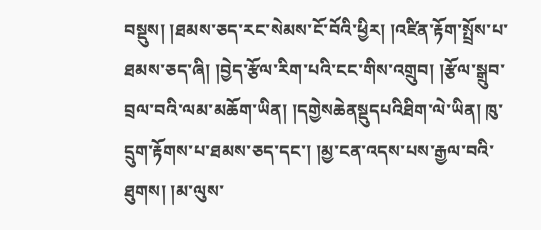བསྡུས། །ཐམས་ཅད་རང་སེམས་ངོ་བོའི་ཕྱིར། །འཛིན་རྟོག་སྤྲོས་པ་ཐམས་ཅད་ཞི། །བྱེད་རྩོལ་རིག་པའི་ངང་གིས་འགྲུབ། །རྩོལ་སྒྲུབ་བྲལ་བའི་ལམ་མཆོག་ཡིན། །དགྱེསཆེནསྡུདཔའིཐིག་ལེ་ཡིན། ཁུ་དྲུག་རྟོགས་པ་ཐམས་ཅད་དང་། །མྱ་ངན་འདས་པས་རྒྱལ་བའི་ཐུགས། །མ་ལུས་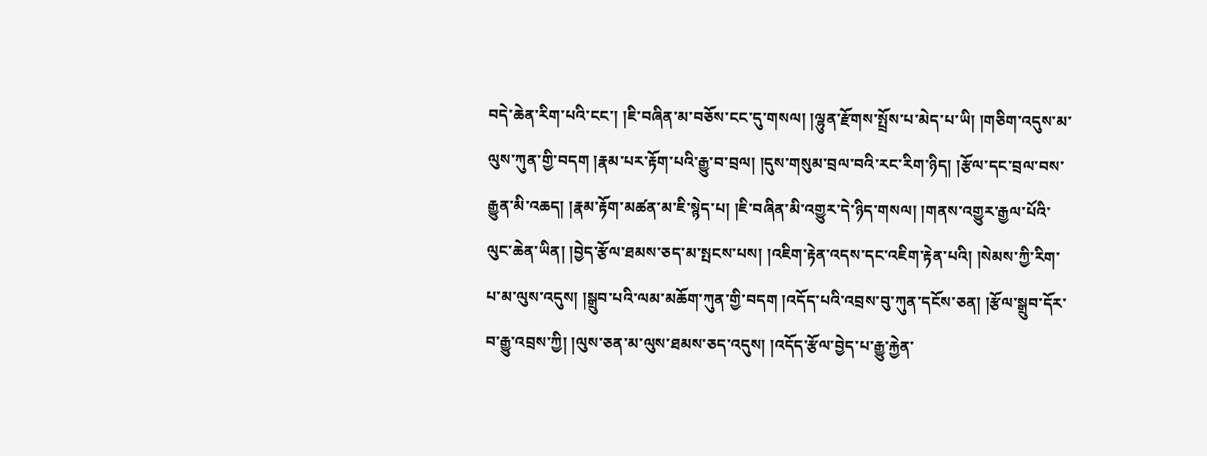བདེ་ཆེན་རིག་པའི་ངང་། །ཇི་བཞིན་མ་བཅོས་ངང་དུ་གསལ། །ལྷུན་རྫོགས་སྤྲོས་པ་མེད་པ་ཡི། །གཅིག་འདུས་མ་ལུས་ཀུན་གྱི་བདག །རྣམ་པར་རྟོག་པའི་རྒྱུ་བ་བྲལ། །དུས་གསུམ་བྲལ་བའི་རང་རིག་ཉིད། །རྩོལ་དང་བྲལ་བས་རྒྱུན་མི་འཆད། །རྣམ་རྟོག་མཚན་མ་ཇི་སྙེད་པ། །ཇི་བཞིན་མི་འགྱུར་དེ་ཉིད་གསལ། །གནས་འགྱུར་རྒྱལ་པོའི་ལུང་ཆེན་ཡིན། །བྱེད་རྩོལ་ཐམས་ཅད་མ་སྤངས་པས། །འཇིག་རྟེན་འདས་དང་འཇིག་རྟེན་པའི། །སེམས་ཀྱི་རིག་པ་མ་ལུས་འདུས། །སྒྲུབ་པའི་ལམ་མཆོག་ཀུན་གྱི་བདག །འདོད་པའི་འབྲས་བུ་ཀུན་དངོས་ཅན། །རྩོལ་སྒྲུབ་དོར་བ་རྒྱུ་འབྲས་ཀྱི། །ལུས་ཅན་མ་ལུས་ཐམས་ཅད་འདུས། །འདོད་རྩོལ་བྱེད་པ་རྒྱུ་རྐྱེན་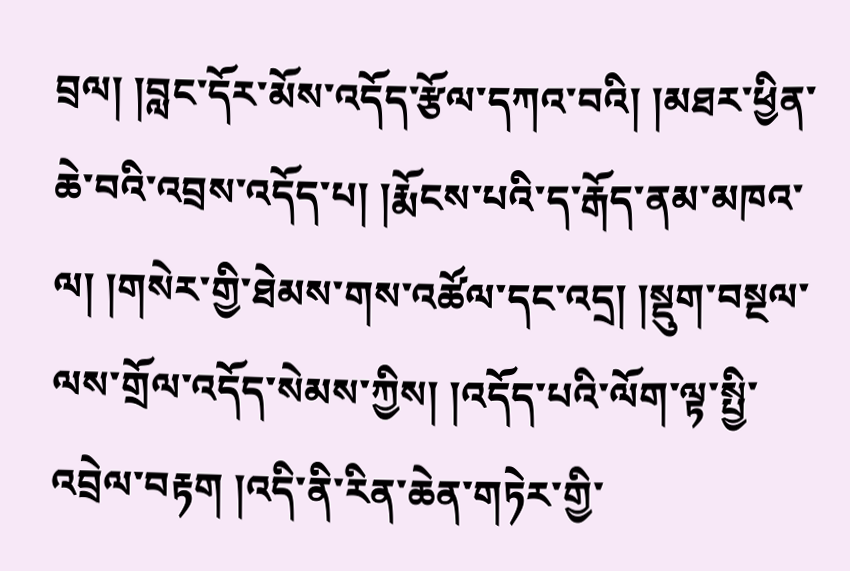བྲལ། །བླང་དོར་མོས་འདོད་རྩོལ་དཀའ་བའི། །མཐར་ཕྱིན་ཆེ་བའི་འབྲས་འདོད་པ། །རྨོངས་པའི་ད་རྒོད་ནམ་མཁའ་ལ། །གསེར་གྱི་ཐེམས་གས་འཚོལ་དང་འདྲ། །སྡུག་བསྔལ་ལས་གྲོལ་འདོད་སེམས་ཀྱིས། །འདོད་པའི་ལོག་ལྟ་སྤྱི་འབྲེལ་བརྟག །འདི་ནི་རིན་ཆེན་གཏེར་གྱི་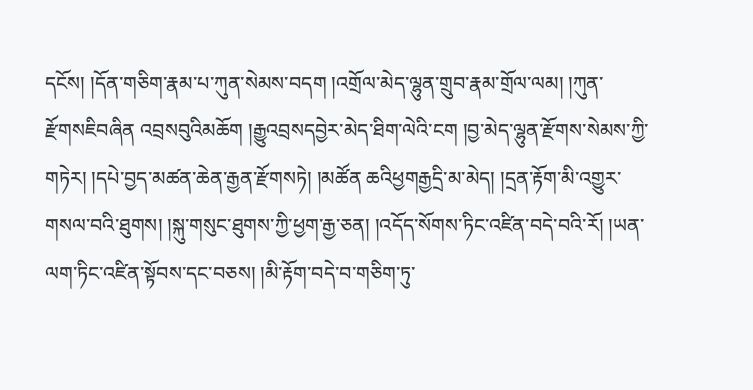དངོས། །དོན་གཅིག་རྣམ་པ་ཀུན་སེམས་བདག །འགྲོལ་མེད་ལྷུན་གྲུབ་རྣམ་གྲོལ་ལམ། །ཀུན་རྫོགསཇིབཞིན འབྲསབུའིམཆོག །རྒྱུའབྲསདབྱེར་མེད་ཐིག་ལེའི་ངག །བྱ་མེད་ལྷུན་རྫོགས་སེམས་ཀྱི་གཏེར། །དཔེ་བྱད་མཚན་ཆེན་རྒྱན་རྫོགསཏེ། །མཚོན ཆའིཕྱགརྒྱདྲི་མ་མེད། །དྲན་རྟོག་མི་འགྱུར་གསལ་བའི་ཐུགས། །སྐུ་གསུང་ཐུགས་ཀྱི་ཕྱག་རྒྱ་ཅན། །འདོད་སོགས་ཏིང་འཛིན་བདེ་བའི་རོ། །ཡན་ལག་ཏིང་འཛིན་སྟོབས་དང་བཅས། །མི་རྟོག་བདེ་བ་གཅིག་ཏུ་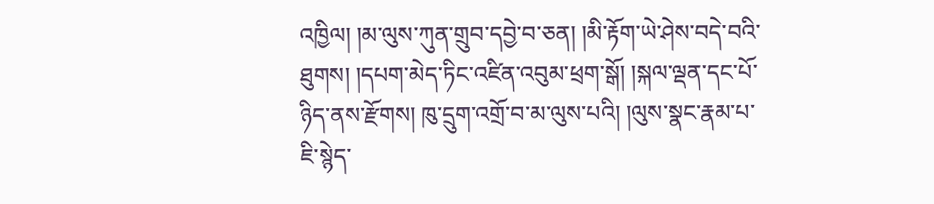འཁྱིལ། །མ་ལུས་ཀུན་གྲུབ་དབྱེ་བ་ཅན། །མི་རྟོག་ཡེ་ཤེས་བདེ་བའི་ཐུགས། །དཔག་མེད་ཏིང་འཛིན་འབུམ་ཕྲག་སྒོ། །སྐལ་ལྡན་དང་པོ་ཉིད་ནས་རྫོགས། ཁུ་དྲུག་འགྲོ་བ་མ་ལུས་པའི། །ལུས་སྣང་རྣམ་པ་ཇི་སྙེད་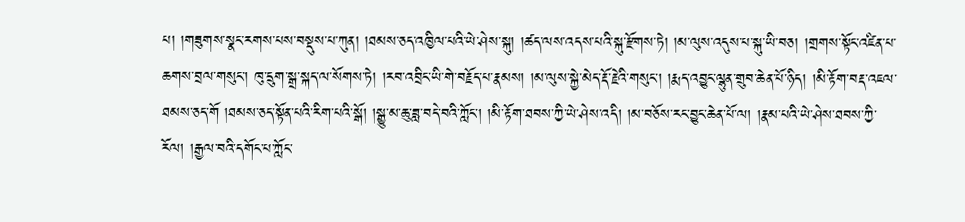པ། །གཟུགས་སྣང་རགས་པས་བསྡུས་པ་ཀུན། །ཐམས་ཅད་འཁྱིལ་པའི་ཡེ་ཤེས་སྐུ། །ཚད་ལས་འདས་པའི་སྐུ་རྫོགས་ཏེ། །མ་ལུས་འདུས་པ་སྐུ་ཡི་བཅ། །གྲགས་སྟོང་འཛིན་པ་ཆགས་བྲལ་གསུང་། ཁུ་དྲུག་སྒྲ་སྐད་ལ་སོགས་ཏེ། །རབ་འབྲིང་ཡི་གེ་བརྗོད་པ་རྣམས། །མ་ལུས་སྐྱེ་མེད་རྡོ་རྗེའི་གསུང་། །རྨད་འབྱུང་ལྷུན་གྲུབ་ཆེན་པོ་ཉིད། །མི་རྟོག་བརྡ་འཇལ་ཐམས་ཅད་གོ །ཐམས་ཅད་སྟོན་པའི་རིག་པའི་སྒོ། །སྒྱུ་མ་ཆུ་ཟླ་བདེ་བའི་ཀློང་། །མི་རྟོག་ཐབས་ཀྱི་ཡེ་ཤེས་འདི། །མ་བཅོས་རང་བྱུང་ཆེན་པོ་ལ། །རྣམ་པའི་ཡེ་ཤེས་ཐབས་ཀྱི་རོལ། །རྒྱལ་བའི་དགོང་པ་ཀློང་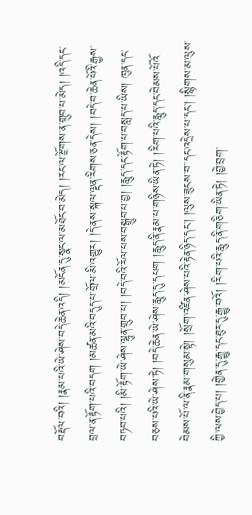བརྡོལ་བའི། །རྣམ་པའི་ཡེ་ཤེས་བདེ་ཆེན་འདི། །མངོན་དུ་སྣང་ལ་མཐོང་བ་མེད། །རང་ལ་རྫོགས་ན་གྲུབ་པ་མེད། །འདི་དང་བྲལ་ན་རྟོག་པའི་བདག །མཚན་མའི་བདུད་པ་གྲོལ་མི་འགྱུར། །དེ་ནས་སྐལ་ལྡན་རིགས་ཅན་དེས། །བདེ་བ་ཆེན་པོའི་རྒྱས་བཏབ་པའི། །མི་རྟོག་ཡེ་ཤེས་ལྷུན་གྲུབ་པ། །བདེ་བའི་རོལ་པས་བསྒྲུབ་པ་བྱ། །རླུད་དང་རྟོག་པ་བསླད་པ་ཡིས། ཁུན་དང་བཅས་པའི་ཡེ་ཤེས་ཏེ། །བདེ་ཆེན་ཡེ་ཤེས་རླུད་དུ་དཔག །རླུད་ནི་རྣམ་པ་གཉིས་ཡིན་ཏེ། །རིག་པའི་རླུད་དང་བེམས་པོའོ བེམས་པོ་ལ་ནི་རྣམ་གསུམ་སྟེ། །སྲོག་འཛིན་ཤེས་པའི་རྟེན་ཉིད་དང་། །ལུས་ཟུངས་བ་་དང་འདྲེས་པ་དང་། །སྙིགས་མ་ལུས་ཀྱི་ལས་བྱེད་པ། །གྱེན་དུ་རྒྱུ་དང་ཐུར་དུ་རྒྱུ་བའོ། །རིག་པའི་རླུད་ནི་གཅིག་ཡིན་ཏེ། །བྱེ་བྲག་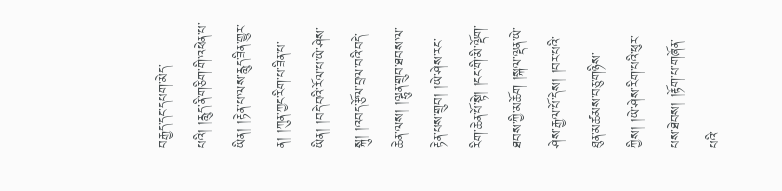བརྒྱད་དང་དཔག་མེད་པའི། །རླུད་ནི་གཅིག་གི་འཕེན་པ་ཡིན། །རྟེན་པ་ལས་རླུད་ཟིན་གྱུར་ན། །ཀུན་ཀྱང་རིག་པ་ཟིན་པ་ཡིན། །བདེ་བའི་རོལ་པ་ཡེ་ཤེས་སྐུ། །འབད་རྩོལ་བྲལ་བའི་བདེ་ཆེན་ལས། །ལྷུན་གྲུབ་ཐབས་ལ་རྟེན་པས་གྲུབ། །ཡེ་ཤེས་རང་རིག་ཆེན་པོ་སྟེ། །ངང་གི་མི་ལྡོག་ཐབས་ཀྱི་མཆོག །སྐལ་ལྡན་ཡེ་ཤེས་རྒྱལ་པོ་དེས། །བར་པའི་ཐུན་མཚམས་བཅུ་གཉིས་ཀྱིས། །ཡེ་ཤེས་རིག་པའི་ཕུར་པས་ཐེབས། །རྟོག་པ་གཞོན་པའི་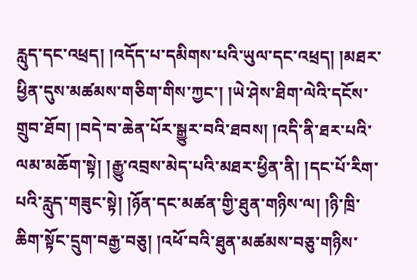རླུད་དང་འཕྲད། །འདོད་པ་དམིགས་པའི་ཡུལ་དང་འཕྲད། །མཐར་ཕྱིན་དུས་མཚམས་གཅིག་གིས་ཀྱང་། །ཡེ་ཤེས་ཐིག་ལེའི་དངོས་གྲུབ་ཐོབ། །བདེ་བ་ཆེན་པོར་སྒྱུར་བའི་ཐབས། །འདི་ནི་ཐར་པའི་ལམ་མཆོག་སྟེ། །རྒྱུ་འབྲས་མེད་པའི་མཐར་ཕྱིན་ནི། །དང་པོ་རིག་པའི་རླུད་གཟུང་སྟེ། །ཉོན་དང་མཚན་གྱི་ཐུན་གཉིས་ལ། །ཉི་ཁྲི་ཆིག་སྟོང་དྲུག་བརྒྱ་བཅུ། །འཕོ་བའི་ཐུན་མཚམས་བཅུ་གཉིས་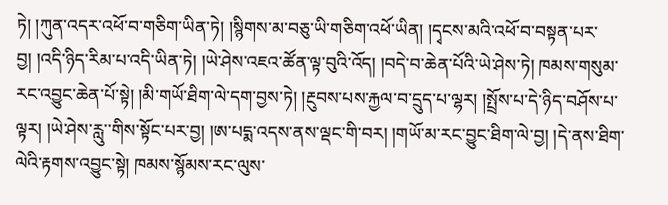ཏེ། །ཀུན་འདར་འཕོ་བ་གཅིག་ཡིན་ཏེ། །སྙིགས་མ་བཅུ་ཡི་གཅིག་འཕོ་ཡིན། །དྭངས་མའི་འཕོ་བ་བསྟན་པར་བྱ། །འདི་ཉིད་རིམ་པ་འདི་ཡིན་ཏེ། །ཡེ་ཤེས་འཇའ་ཚོན་ལྟ་བུའི་འོད། །བདེ་བ་ཆེན་པོའི་ཡེ་ཤེས་ཏེ། ཁམས་གསུམ་རང་འབྱུང་ཆེན་པོ་སྟེ། །མི་གཡོ་ཐིག་ལེ་དག་བྱས་ཏེ། །རྔུབས་པས་རྐྱལ་བ་དྲུད་པ་ལྷར། །སྤྲོས་པ་དེ་ཉིད་བཤོས་པ་ལྟར། །ཡེ་ཤེས་རླུ་་གིས་སྟོང་པར་བྱ། །ཨ་པདྨ་འདས་ནས་ལྡང་གི་བར། །གཡོ་མ་རང་བྱུང་ཐིག་ལེ་བྱ། །དེ་ནས་ཐིག་ལེའི་རྟགས་འབྱུང་སྟེ། ཁམས་སྙོམས་རང་ལུས་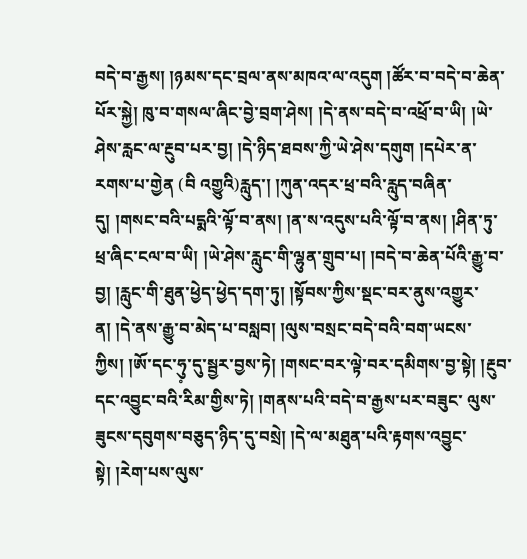བདེ་བ་རྒྱས། །ཉམས་དང་བྲལ་ནས་མཁའ་ལ་འདུག །ཚོར་བ་བདེ་བ་ཆེན་པོར་སྐྱེ། ཁུ་བ་གསལ་ཞིང་བྱེ་བྲག་ཤེས། །དེ་ནས་བདེ་བ་འཕྲོ་བ་ཡི། །ཡེ་ཤེས་རླང་ལ་རྔུབ་པར་བྱ། །དེ་ཉིད་ཐབས་ཀྱི་ཡེ་ཤེས་དགུག །དཔེར་ན་རགས་པ་གྱེན (བི འགྱུའི)རླུད་། །ཀུན་འདར་ཕྲ་བའི་རླུད་བཞིན་དུ། །གསང་བའི་པདྨའི་ལྟོ་བ་ནས། །ན་ས་འདུས་པའི་ལྟོ་བ་ནས། །ཤིན་ཏུ་ཕྲ་ཞིང་ངལ་བ་ཡི། །ཡེ་ཤེས་རླུང་གི་ལྷུན་གྲུབ་པ། །བདེ་བ་ཆེན་པོའི་རྒྱུ་བ་བྱ། །རླུང་གི་ཐུན་ཕྱེད་ཕྱེད་དག་ཏུ། །སྟོབས་ཀྱིས་སྡང་བར་ནུས་འགྱུར་ན། །དེ་ནས་རྒྱུ་བ་མེད་པ་བསླབ། །ལུས་བསྲང་བདེ་བའི་བག་ཡངས་ཀྱིས། །ཨོ་དང་ཧུ༷་དུ་སྦྱར་བྱས་ཏེ། །གསང་བར་ལྟེ་བར་དམིགས་བྱ་སྟེ། །རྔུབ་དང་འབྱུང་བའི་རིམ་གྱིས་ཏེ། །གནས་པའི་བདེ་བ་རྒྱས་པར་བཟུང་ ལུས་ཟུངས་དབུགས་བཅུད་ཉིད་དུ་བསྲེ། །དེ་ལ་མཐུན་པའི་རྟགས་འབྱུང་སྟེ། །རེག་པས་ལུས་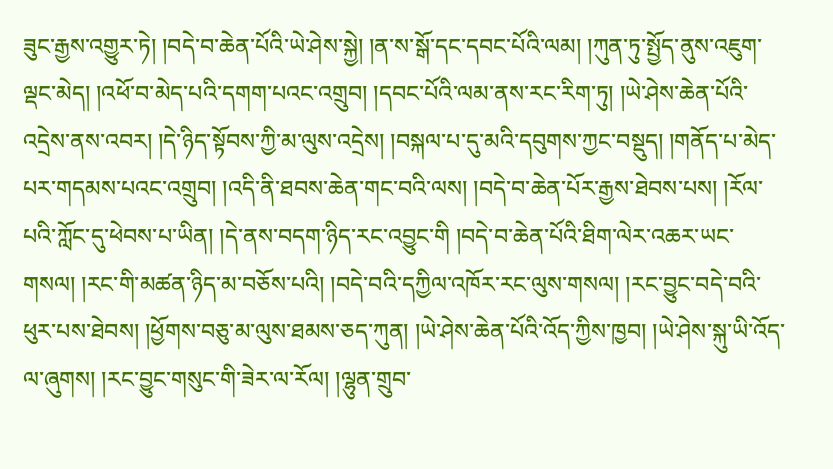ཟུང་རྒྱས་འགྱུར་ཏེ། །བདེ་བ་ཆེན་པོའི་ཡེ་ཤེས་སྐྱེ། །ན་ས་སྒོ་དང་དབང་པོའི་ལམ། །ཀུན་ཏུ་སྤྱོད་ནུས་འཇུག་ལྡང་མེད། །འཕོ་བ་མེད་པའི་དགག་པའང་འགྲུབ། །དབང་པོའི་ལམ་ནས་རང་རིག་ཏུ། །ཡེ་ཤེས་ཆེན་པོའི་འདྲེས་ནས་འབར། །དེ་ཉིད་སྟོབས་ཀྱི་མ་ལུས་འདྲེས། །བསྐལ་པ་དུ་མའི་དབུགས་ཀྱང་བསྡུད། །གནོད་པ་མེད་པར་གདམས་པའང་འགྲུབ། །འདི་ནི་ཐབས་ཆེན་གང་བའི་ལས། །བདེ་བ་ཆེན་པོར་རྒྱས་ཐེབས་པས། །རོལ་པའི་ཀློང་དུ་ཕེབས་པ་ཡིན། །དེ་ནས་བདག་ཉིད་རང་འབྱུང་གི །བདེ་བ་ཆེན་པོའི་ཐིག་ལེར་འཆར་ཡང་གསལ། །རང་གི་མཚན་ཉིད་མ་བཅོས་པའི། །བདེ་བའི་དཀྱིལ་འཁོར་རང་ལུས་གསལ། །རང་བྱུང་བདེ་བའི་ཕུར་པས་ཐེབས། །ཕྱོགས་བཅུ་མ་ལུས་ཐམས་ཅད་ཀུན། །ཡེ་ཤེས་ཆེན་པོའི་འོད་ཀྱིས་ཁྱབ། །ཡེ་ཤེས་སྐུ་ཡི་འོད་ལ་ཞུགས། །རང་བྱུང་གསུང་གི་ཟེར་ལ་རོལ། །ལྷུན་གྲུབ་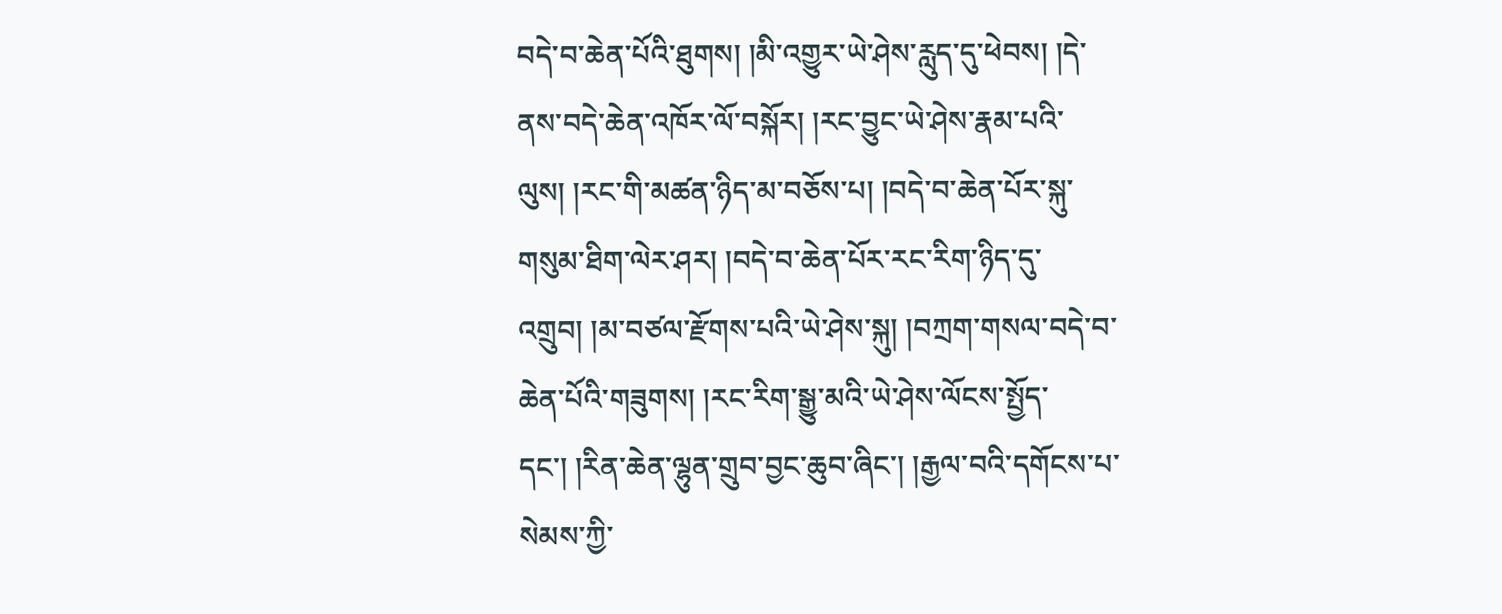བདེ་བ་ཆེན་པོའི་ཐུགས། །མི་འགྱུར་ཡེ་ཤེས་རླུད་དུ་ཕེབས། །དེ་ནས་བདེ་ཆེན་འཁོར་ལོ་བསྐོར། །རང་བྱུང་ཡེ་ཤེས་རྣམ་པའི་ལུས། །རང་གི་མཚན་ཉིད་མ་བཅོས་པ། །བདེ་བ་ཆེན་པོར་སྐུ་གསུམ་ཐིག་ལེར་ཤར། །བདེ་བ་ཆེན་པོར་རང་རིག་ཉིད་དུ་འགྲུབ། །མ་བཙལ་རྫོགས་པའི་ཡེ་ཤེས་སྐུ། །བཀྲག་གསལ་བདེ་བ་ཆེན་པོའི་གཟུགས། །རང་རིག་སྒྱུ་མའི་ཡེ་ཤེས་ལོངས་སྤྱོད་དང་། །རིན་ཆེན་ལྷུན་གྲུབ་བྱང་ཆུབ་ཞིང་། །རྒྱལ་བའི་དགོངས་པ་སེམས་ཀྱི་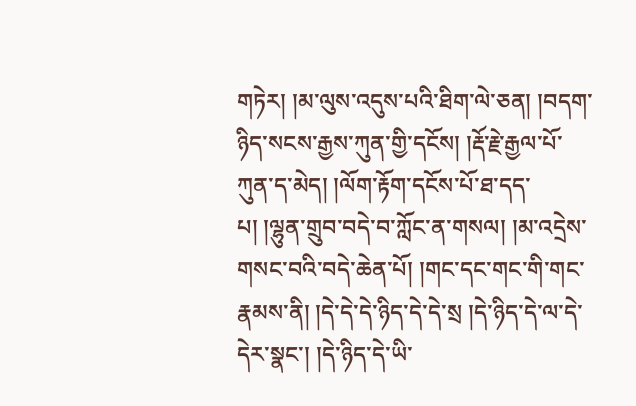གཏེར། །མ་ལུས་འདུས་པའི་ཐིག་ལེ་ཅན། །བདག་ཉིད་སངས་རྒྱས་ཀུན་གྱི་དངོས། །རྡོ་རྗེ་རྒྱལ་པོ་ཀུན་ད་མེད། །ལོག་རྟོག་དངོས་པོ་ཐ་དད་པ། །ལྷུན་གྲུབ་བདེ་བ་ཀློང་ན་གསལ། །མ་འདྲེས་གསང་བའི་བདེ་ཆེན་པོ། །གང་དང་གང་གི་གང་རྣམས་ནི། །དེ་དེ་དེ་ཉིད་དེ་དེ་སྲ །དེ་ཉིད་དེ་ལ་དེ་དེར་སྣང་། །དེ་ཉིད་དེ་ཡི་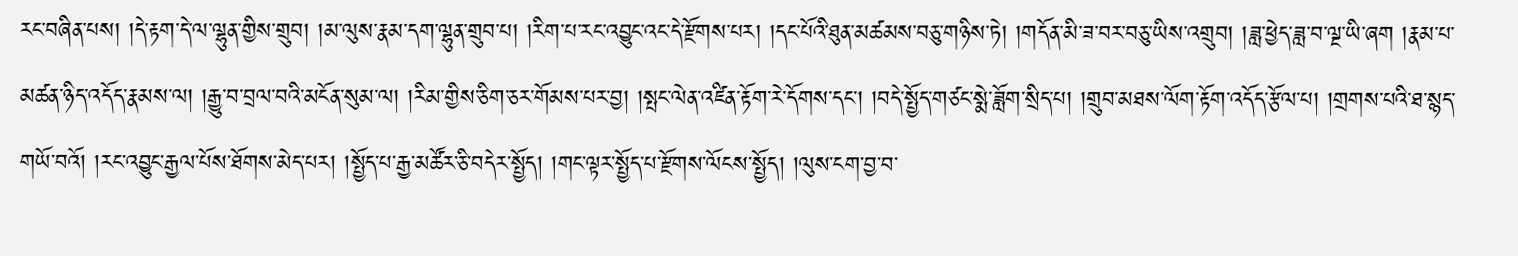རང་བཞིན་པས། །དེ་རྟག་དེ་ལ་ལྷུན་གྱིས་གྲུབ། །མ་ལུས་རྣམ་དག་ལྷུན་གྲུབ་པ། །རིག་པ་རང་འབྱུང་འང་དེ་རྫོགས་པར། །དང་པོའི་ཐུན་མཚམས་བཅུ་གཉིས་ཏེ། །གདོན་མི་ཟ་བར་བཅུ་ཡིས་འགྲུབ། །ཟླ་ཕྱེད་ཟླ་བ་ལྔ་ཡི་ཞག །རྣམ་པ་མཚན་ཉིད་འདོད་རྣམས་ལ། །རྒྱུ་བ་བྲལ་བའི་མངོན་སུམ་ལ། །རིམ་གྱིས་ཅིག་ཅར་གོམས་པར་བྱ། །སྤང་ལེན་འཛིན་རྟོག་རེ་དོགས་དང་། །བདེ་སྤྱོད་གཙང་སྨེ་ཟློག་སྲིད་པ། །གྲུབ་མཐས་ལོག་རྟོག་འདོད་རྩོལ་པ། །གྲགས་པའི་ཐ་སྙད་གཡོ་བའོ། །རང་འབྱུང་རྒྱལ་པོས་ཐོགས་མེད་པར། །སྤྱོད་པ་རྒྱ་མཚོར་ཅི་བདེར་སྤྱོད། །གང་ལྟར་སྤྱོད་པ་རྫོགས་ལོངས་སྤྱོད། །ལུས་ངག་བྱ་བ་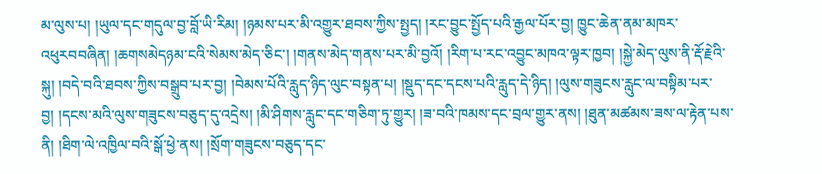མ་ལུས་པ། །ཡུལ་དང་གདུལ་བྱ་བློ་ཡི་རིམ། །ཉམས་པར་མི་འགྱུར་ཐབས་ཀྱིས་སྤྱད། །རང་བྱུང་སྤྱོད་པའི་རྒྱལ་པོར་བྱ། ཁྱུང་ཆེན་ནམ་མཁར་འཕུརབབཞིན། །ཆགསམེདཉམ་ངའི་སེམས་མེད་ཅིང་། །གནས་མེད་གནས་པར་མི་བྱའོ། །རིག་པ་རང་འབྱུང་མཁའ་ལྟར་ཁྱབ། །སྐྱེ་མེད་ལུས་ནི་རྡོ་རྗེའི་སྐུ། །བདེ་བའི་ཐབས་ཀྱིས་བསྒྲུབ་པར་བྱ། །བེམས་པོའི་རླུད་ཉིད་ལུང་བསྟན་པ། །སྡུད་དང་དངས་པའི་རླུད་དེ་ཉིད། །ལུས་གཟུངས་རླུང་ལ་བསྟིམ་པར་བྱ། །དངས་མའི་ལུས་གཟུངས་བཅུད་དུ་འདྲེས། །མི་ཤིགས་རླུང་དང་གཅིག་ཏུ་གྱུར། །ཟ་བའི་ཁམས་དང་བྲལ་གྱུར་ནས། །ཐུན་མཚམས་ཟས་ལ་རྟེན་པས་ནི། །ཐིག་ལེ་འཁྱིལ་བའི་སྒོ་ཕྱེ་ནས། །སྲོག་གཟུངས་བཅུད་དང་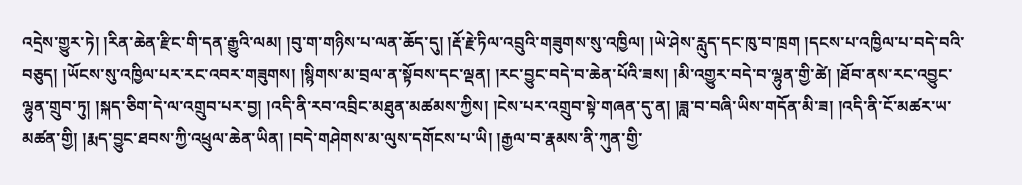འདྲེས་གྱུར་ཏེ། །རིན་ཆེན་རྫིང་གི་དན་རྒྱུའི་ལམ། །བུ་ག་གཉིས་པ་ལན་ཆོད་དུ། །རྡོ་རྗེ་ཏིལ་འབྲུའི་གཟུགས་སུ་འཁྱིལ། །ཡེ་ཤེས་རླུད་དང་ཁུ་བ་ཁྲག །དངས་པ་འཁྱིལ་པ་བདེ་བའི་བཅུད། །ཡོངས་སུ་འཁྱིལ་པར་རང་འབར་གཟུགས། །སྙིགས་མ་བྲལ་ན་སྟོབས་དང་ལྡན། །རང་བྱུང་བདེ་བ་ཆེན་པོའི་ཟས། །མི་འགྱུར་བདེ་བ་ལྷུན་གྱི་ཚེ། །ཐོབ་ནས་རང་འབྱུང་ལྷུན་གྲུབ་ཏུ། །སྐད་ཅིག་དེ་ལ་འགྲུབ་པར་བྱ། །འདི་ནི་རབ་འབྲིང་མཐུན་མཚམས་ཀྱིས། །ངེས་པར་འགྲུབ་སྟེ་གཞན་དུ་ན། །ཟླ་བ་བཞི་ཡིས་གདོན་མི་ཟ། །འདི་ནི་ངོ་མཚར་ཡ་མཚན་གྱི། །རྨད་བྱུང་ཐབས་ཀྱི་འཕྲུལ་ཆེན་ཡིན། །བདེ་གཤེགས་མ་ལུས་དགོངས་པ་ཡི། །རྒྱལ་བ་རྣམས་ནི་ཀུན་གྱི་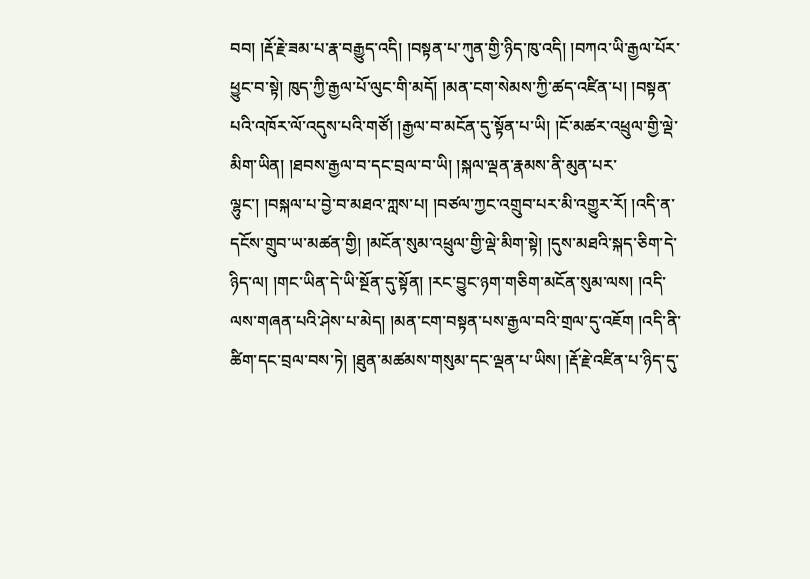བབ། །རྡོ་རྗེ་ཟམ་པ་རྣ་བརྒྱུད་འདི། །བསྟན་པ་ཀུན་གྱི་ཉིད་ཁུ་འདི། །བཀའ་ཡི་རྒྱལ་པོར་ཕྱུང་བ་སྟེ། ཁུད་ཀྱི་རྒྱལ་པོ་ལུང་གི་མདོ། །མན་ངག་སེམས་ཀྱི་ཚད་འཛིན་པ། །བསྟན་པའི་འཁོར་ལོ་འདུས་པའི་གཙོ། །རྒྱལ་བ་མངོན་དུ་སྟོན་པ་ཡི། །ངོ་མཚར་འཕྲུལ་གྱི་ལྡེ་མིག་ཡིན། །ཐབས་རྒྱལ་བ་དང་བྲལ་བ་ཡི། །སྐལ་ལྡན་རྣམས་ནི་མུན་པར་ལྷུང་། །བསྐལ་པ་བྱེ་བ་མཐའ་ཀླས་པ། །བཙལ་ཀྱང་འགྲུབ་པར་མི་འགྱུར་རོ། །འདི་ན་དངོས་གྲུབ་ཡ་མཚན་གྱི། །མངོན་སུམ་འཕྲུལ་གྱི་ལྡེ་མིག་སྟེ། །དུས་མཐའི་སྐད་ཅིག་དེ་ཉིད་ལ། །གང་ཡིན་དེ་ཡི་སྔོན་དུ་སྟོན། །རང་བྱུང་ཉག་གཅིག་མངོན་སུམ་ལས། །འདི་ལས་གཞན་པའི་ཤེས་པ་མེད། །མན་ངག་བསྟན་པས་རྒྱལ་བའི་གྲལ་དུ་འཇོག །འདི་ནི་ཚིག་དང་བྲལ་བས་ཏེ། །ཐུན་མཚམས་གསུམ་དང་ལྡན་པ་ཡིས། །རྡོ་རྗེ་འཛིན་པ་ཉིད་དུ་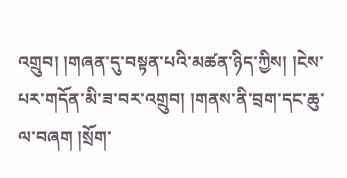འགྲུབ། །གཞན་དུ་བསྟན་པའི་མཚན་ཉིད་ཀྱིས། །ངེས་པར་གདོན་མི་ཟ་བར་འགྲུབ། །གནས་ནི་བྲག་དང་ཆུ་ལ་བཞག །སྲོག་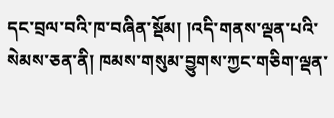དང་བྲལ་བའི་ཁ་བཞིན་སྡོམ། །འདི་གནས་ལྡན་པའི་སེམས་ཅན་ནི། ཁམས་གསུམ་བྱུགས་ཀྱང་གཅིག་ལྡན་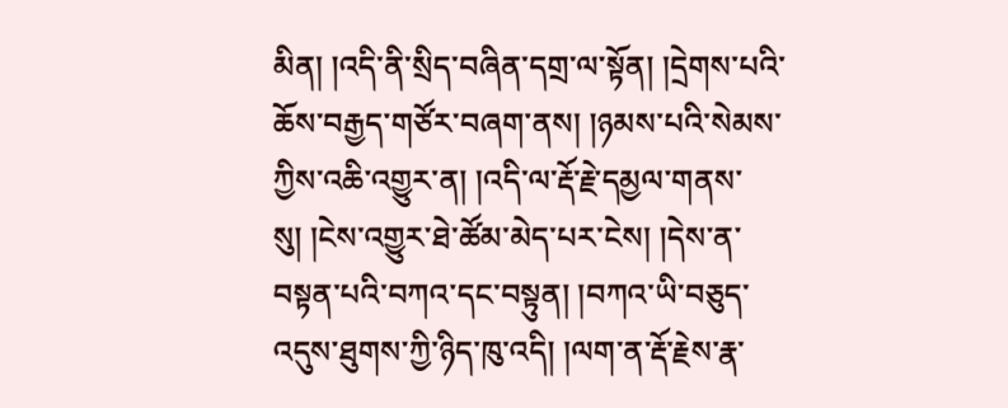མིན། །འདི་ནི་སྲིད་བཞིན་དགྲ་ལ་སྟོན། །དྲེགས་པའི་ཆོས་བརྒྱད་གཙོར་བཞག་ནས། །ཉམས་པའི་སེམས་ཀྱིས་འཆི་འགྱུར་ན། །འདི་ལ་རྡོ་རྗེ་དམྱལ་གནས་སུ། །ངེས་འགྱུར་ཐེ་ཚོམ་མེད་པར་ངེས། །དེས་ན་བསྟན་པའི་བཀའ་དང་བསྟུན། །བཀའ་ཡི་བཅུད་འདུས་ཐུགས་ཀྱི་ཉིད་ཁུ་འདི། །ལག་ན་རྡོ་རྗེས་རྣ་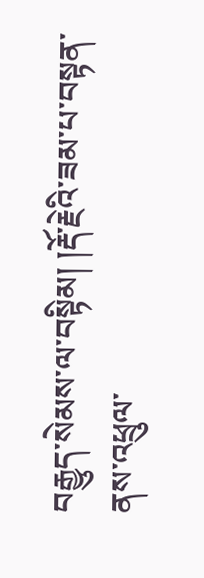བརྒྱུད་སེམས་ལ་བསྟིམ། །རྡོ་རྗེའི་ཟམ་པ་བསྟན་ནས་འཕྲུལ་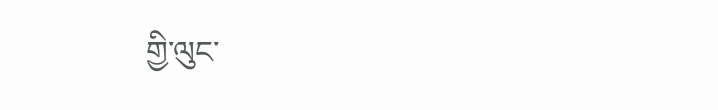གྱི་ལུང་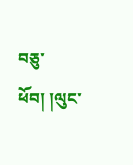བཅུ་ཕོབ། །ལུང་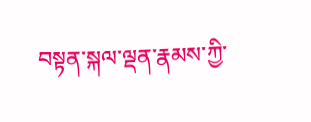བསྟན་སྐལ་ལྡན་རྣམས་ཀྱི་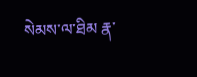སེམས་ལ་ཐིམ རྣ་